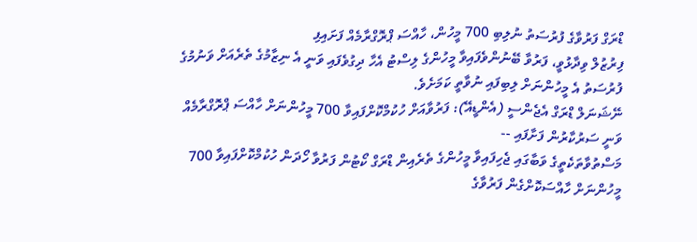ޑްރަގް ފަރުވާގެ ފުރުސަތު ނުލިބި 700 މީހުން، ހާއްސަ ޕްރޮގްރާމެއް ފަށައިފި
ފިރުޒުލް ވިދާޅުވީ، ފަރުވާ ބޭނުންވެފައިވާ މީހުންގެ ލިސްޓު އެހާ ދިގުވެފައި ވަނީ އެ ނިޒާމުގެ ތެރެއަށް ވަނުމުގެ ފުރުސަތު އެ މީހުންނަށް ލިބިފައި ނުވާތީ ކަމަށެވެ.
ނޭޝަނަލް ޑްރަގް އެޖެންސީ (އެންޑީއޭ): ފަރުވާއަށް ހުކުމްކޮށްފައިވާ 700 މީހުންނަށް ހާއްސަ ޕްރޮގްރާމެއް ވަނީ ސަރުކާރުން ފަށާފައި --
މަސްތުވާތަކެތީގެ ވަބާގައި ޖެހިފައިވާ މީހުންގެ ތެރެއިން ޑްރަގް ކޯޓުން ފަރުވާ ހޯދަން ހުކުމްކޮށްފައިވާ 700 މީހުންނަށް ހާއްސަކޮށްގެން ފަރުވާގެ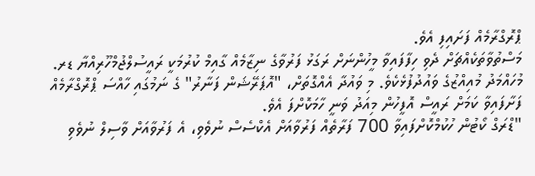ޕްރޮގްރާމެއް ފަށައިފި އެވެ.
މަސްތުވާތަކެއްޗަށް ދެވި ހިފާފައިވާ މީހުންނަށް ރަގަޅު ފަރުވާގެ ނިޒާމެއް ގާއިމް ކުރުމަކީ ރައީސުލްޖުމްހޫރިއްޔާ ޑރ. މުހައްމަދު މުއިއްޒުގެ ވައުދުފުޅެކެވެ. މި ވައުދާ އެއްގޮތަށް، "އޮޕަރޭޝަން ފަނާރު" ގެ ނަމުގައި ހާއްސަ ޕްރޮގްރާމެއް ފަށާފައިވާ ކަމަށް ރައީސް އޮފީހުން މިއަދު ވަނީ ހާމަކޮށްފަ އެވެ.
"ޑްރަގް ކޯޓުން ހުކުމްކޮށްފައިވާ 700 ފަރާތެއް ފަރުވާއަށް އެކްސެސް ނުވެވި، އެ ފަރުވާއަށް ވާސިލް ނުވެވި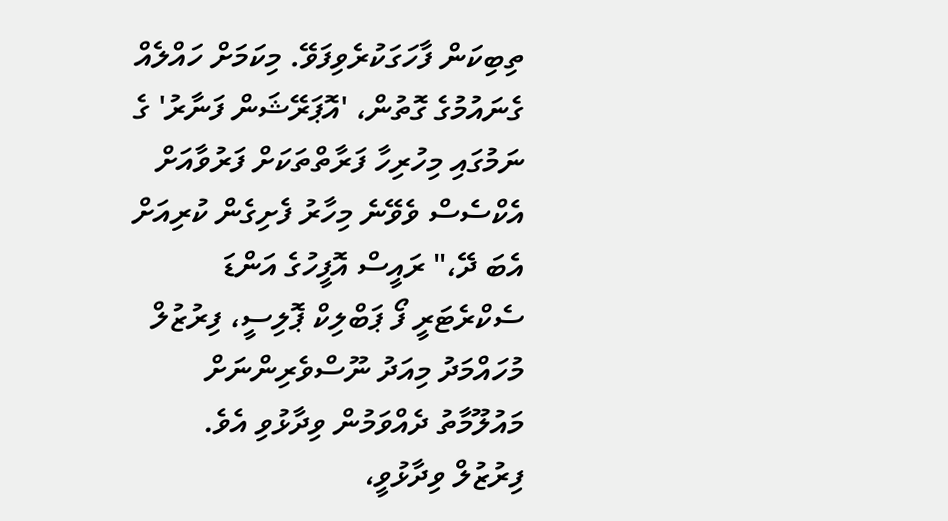ތިބިކަން ފާހަގަކުރެވިފަވޭ. މިކަމަށް ހައްލެއް ގެނައުމުގެ ގޮތުން، 'އޮޕަރޭޝަން ފަނާރު' ގެ ނަމުގައި މިހުރިހާ ފަރާތްތަކަށް ފަރުވާއަށް އެކްސެސް ވެވޭނެ މިހާރު ފެށިގެން ކުރިއަށް އެބަ ދޭ،" ރައީސް އޮފީހުގެ އަންޑަ ސެކްރެޓަރީ ފޯ ޕަބްލިކް ޕޮލިސީ، ފިރުޒުލް މުހައްމަދު މިއަދު ނޫސްވެރިންނަށް މައުލޫމާތު ދެއްވަމުން ވިދާޅުވި އެވެ.
ފިރުޒުލް ވިދާޅުވީ،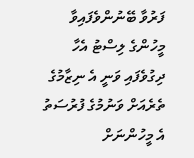ފަރުވާ ބޭނުންވެފައިވާ މީހުންގެ ލިސްޓު އެހާ ދިގުވެފައި ވަނީ އެ ނިޒާމުގެ ތެރެއަށް ވަނުމުގެ ފުރުސަތު އެ މީހުންނަށް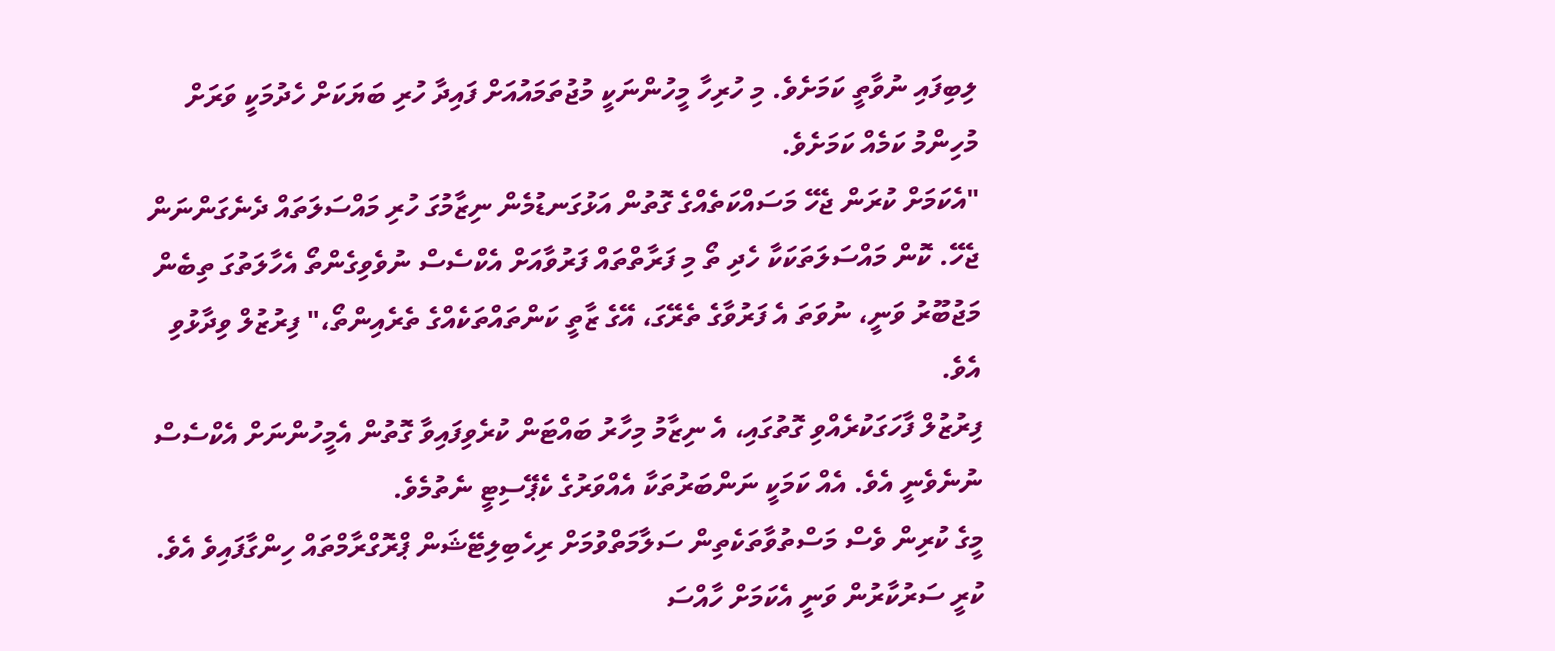ލިބިފައި ނުވާތީ ކަމަށެވެ. މި ހުރިހާ މީހުންނަކީ މުޖުތަމައުއަށް ފައިދާ ހުރި ބަޔަކަށް ހެދުމަކީ ވަރަށް މުހިންމު ކަމެއް ކަމަށެވެ.
"އެކަމަށް ކުރަން ޖެހޭ މަސައްކަތެއްގެ ގޮތުން އަޅުގަނޑުމެން ނިޒާމުގަ ހުރި މައްސަލަތައް ދެނެގަންނަން ޖެހޭ. ކޮން މައްސަލަތަކަކާ ހެދި ތޯ މި ފަރާތްތައް ފަރުވާއަށް އެކްސެސް ނުވެވިގެންތޯ އެހާލަތުގަ ތިބެން މަޖުބޫރު ވަނީ، ނުވަތަ އެ ފަރުވާގެ ތެރޭގަ، އޭގެ ޒާތީ ކަންތައްތަކެއްގެ ތެރެއިންތޯ،" ފިރުޒުލް ވިދާޅުވި އެވެ.
ފިރުޒުލް ފާހަގަކުރެއްވި ގޮތުގައި، އެ ނިޒާމު މިހާރު ބައްޓަން ކުރެވިފައިވާ ގޮތުން އެމީހުންނަށް އެކްސެސް ނުނެވެނީ އެވެ. އެއް ކަމަކީ ނަންބަރުތަކާ އެއްވަރުގެ ކެޕޭސިޓީ ނެތުމެވެ.
މީގެ ކުރިން ވެސް މަސްތުވާތަކެތިން ސަލާމަތްވުމަށް ރިހެބިލިޓޭޝަން ޕްރޮގްރާމްތައް ހިންގާފައިވެ އެވެ. ކުރީ ސަރުކާރުން ވަނީ އެކަމަށް ހާއްސަ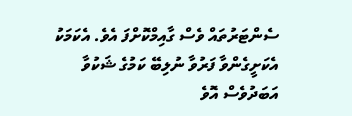ސެންޓަރުތައް ވެސް ގާއިމްކޮށްފަ އެވެ. އެކަމަކު އެކަށީގެންވާ ފަރުވާ ނުލިބޭ ކަމުގެ ޝަކުވާ އަބަދުވެސް އޮވެ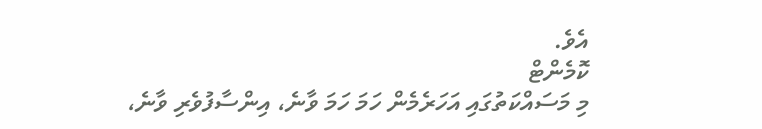އެވެ.
ކޮމެންޓް
މި މަސައްކަތުގައި އަހަރެމެން ހަމަ ހަމަ ވާނެ، އިންސާފުވެރި ވާނެ،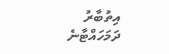އިތުބާރު ދަމަހައްޓާނެ